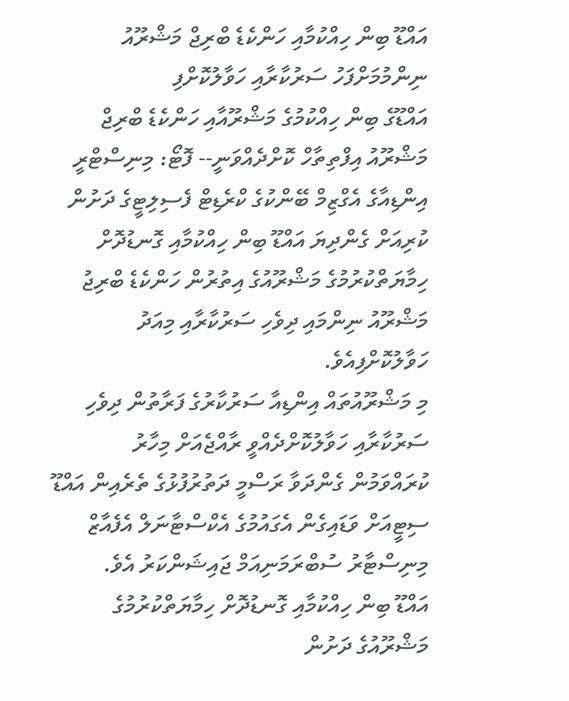އައްޑޫ ބިން ހިއްކުމާއި ހަންކެޑެ ބްރިޖް މަޝްރޫއު ނިންމުމަށްފަހު ސަރުކާރާއި ހަވާލުކޮށްފި
އައްޑޫގެ ބިން ހިއްކުމުގެ މަޝްރޫއާއި ހަންކެޑެ ބްރިޖް މަޝްރޫއު އިފްތިތާހް ކޮށްދެއްވަނީ-- ފޮޓޯ: މިނިސްޓްރީ
އިންޑިއާގެ އެގްޒިމް ބޭންކުގެ ކްރެޑިޓް ފެސިލިޓީގެ ދަށުން ކުރިއަށް ގެންދިޔަ އައްޑޫ ބިން ހިއްކުމާއި ގޮނޑުދޮށް ހިމާޔަތްކުރުމުގެ މަޝްރޫއުގެ އިތުރުން ހަންކެޑެ ބްރިޖު މަޝްރޫއު ނިންމައި ދިވެހި ސަރުކާރާއި މިއަދު ހަވާލުކޮށްފިއެވެ.
މި މަޝްރޫއުތައް އިންޑިއާ ސަރުކާރުގެ ފަރާތުން ދިވެހި ސަރުކާރާއި ހަވާލުކޮށްދެއްވީ ރާއްޖެއަށް މިހާރު ކުރައްވަމުން ގެންދަވާ ރަސްމީ ދަތުރުފުޅުގެ ތެރެއިން އައްޑޫ ސިޓީއަށް ވަޑައިގެން އެގައުމުގެ އެކްސްޓާނަލް އެފެއާޒް މިނިސްޓާރު ސުބްރަމަނިއަމް ޖައިޝަންކަރު އެވެ.
އައްޑޫ ބިން ހިއްކުމާއި ގޮނޑުދޮށް ހިމާޔަތްކުރުމުގެ މަޝްރޫއުގެ ދަށުން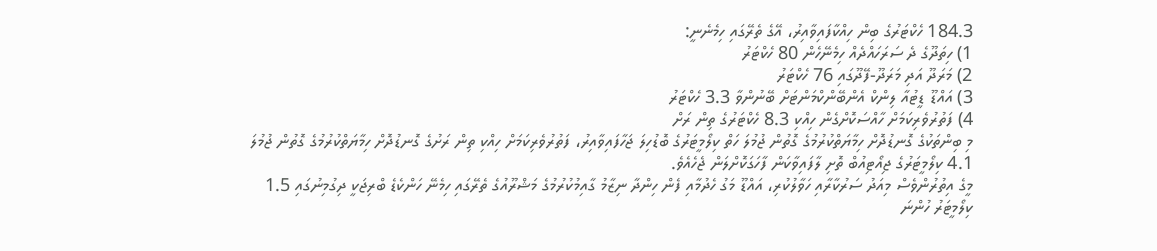184.3 ހެކްޓަރުގެ ބިން ހިއްކާފައިވާއިރު، އޭގެ ތެރޭގައި ހިމެނެނީ:
1) ހިތަދޫގެ ދެ ސަރަހައްދެއް ހިމެނޭހެން 80 ހެކްޓަރު
2) މަރަދޫ އަދި މަރަދޫ-ފޭދޫގައި 76 ހެކްޓަރު
3) އައްޑޫ ޑީޓުއާ ލިންކް އެންބޭންކްމަންޓަށް ބޭނުންވާ 3.3 ހެކްޓަރު
4) ފަތުރުވެރިކަމަށް ހާއްސަކޮށްގެން ހިއްކި 8.3 ހެކްޓަރުގެ ތިން ރަށް
މި ބިންތަކުގެ ގޮނޑުދޮށް ހިމާޔަތްކުރުމުގެ ގޮތުން ޖުމުލަ ހަތް ކިލޯމީޓަރުގެ ބޮޑުހިލަ ޖަހާފައިވާއިރު، ފަތުރުވެރިކަމަށް ހިއްކި ތިން ރަށުގެ ގޮނޑުދޮށް ހިމާޔަތްކުރުމުގެ ގޮތުން ޖުމުލަ 4.1 ކިލޯމީޓަރުގެ ޖިއޯޓިއުބް ތޮށި ލާފައިވާކަން ފާހަގަކޮށްލަން ޖެހެއެވެ.
މީގެ އިތުރުންވެސް މިއަދު ސަރުކާރާއި ހަވާލުކުރި، އައްޑޫ މަގު ހެދުމާއި ފެން ހިންދާ ނިޒާމު ގާއިމުކުރުމުގެ މަޝްރޫއުގެ ތެރޭގައި ހިމެނޭ ހަންކެޑެ ބްރިޖަކީ ދިގުމިނުގައި 1.5 ކިލޯމީޓަރު ހުންނަ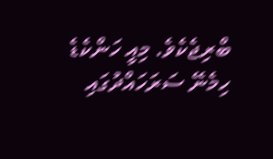ބްރިޖެކެވެ. މިއީ ހަންކެޑެ ހިމެނޭ ސަރަހައްދުގައި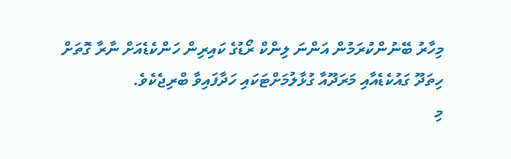މިހާރު ބޭނުންކުރަމުން އަންނަ ލިންކް ރޯޑުގެ ކައިރިން ހަންކެޑެއަށް ނާރާ ގޮތަށް ހިތަދޫ ގައުކެޑެއާއި މަރަދޫއާ ގުޅާލުމަށްޓަކައި ހަދާފައިވާ ބްރިޖެކެވެ.
މި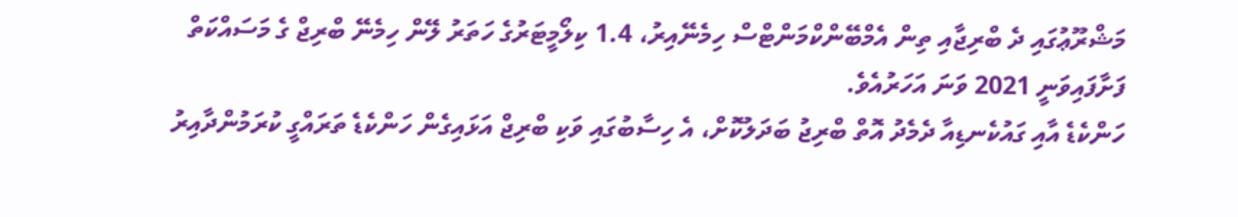މަޝްރޫޢުގައި ދެ ބްރިޖާއި ތިން އެމްބޭންކްމަންޓްސް ހިމެނޭއިރު، 1.4 ކިލޯމީޓަރުގެ ހަތަރު ލޭން ހިމެނޭ ބްރިޖް ގެ މަސައްކަތް ފަށާފައިވަނީ 2021 ވަނަ އަހަރުއެވެ.
ހަންކެޑެ އާއި ގައުކެނޑިއާ ދެމެދު އޮތް ބްރިޖު ބަދަލުކޮށް، އެ ހިސާބުގައި ވަކި ބްރިޖް އަޅައިގެން ހަންކެޑެ ތަރައްގީ ކުރަމުންދާއިރު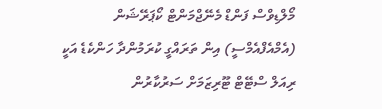މޯލްޑިވްސް ފަންޑް މެނޭޖްމަންޓް ކޯޕަރޭޝަން (އެމްއެފްއެމްސީ) އިން ތަރައްގީ ކުރަމުންދާ ހަންކެޑެ އަކީ  ރިއަލް ސްޓޭޓް ޓޫރިޒަމަށް ސަރުކާރުން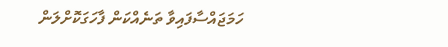ހަމަޖައްސާފައިވާ ތަނެއްކަން ފާހަގަކޮށްލަން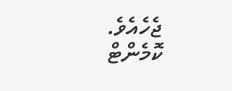ޖެހެއެވެ.
ކޮމެންޓް